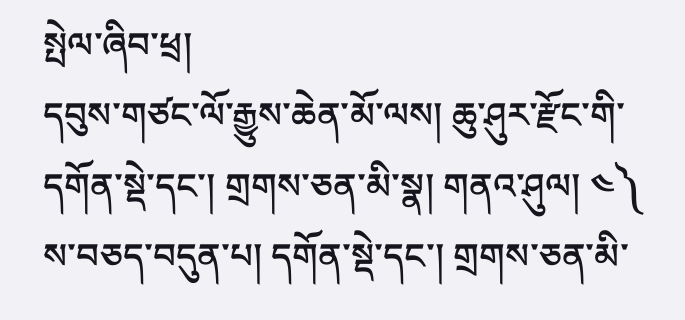སྤེལ་ཞིབ་ཕྲ།
དབུས་གཙང་ལོ་རྒྱུས་ཆེན་མོ་ལས། ཆུ་ཤུར་རྫོང་གི་དགོན་སྡེ་དང་། གྲགས་ཅན་མི་སྣ། གནའ་ཤུལ། ༤༽
ས་བཅད་བདུན་པ། དགོན་སྡེ་དང་། གྲགས་ཅན་མི་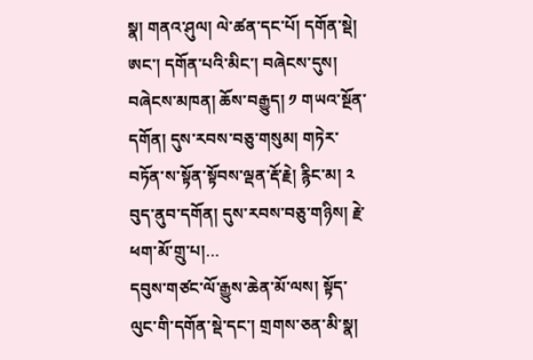སྣ། གནའ་ཤུལ། ལེ་ཚན་དང་པོ། དགོན་སྡེ། ཨང་། དགོན་པའི་མིང་། བཞེངས་དུས། བཞེངས་མཁན། ཆོས་བརྒྱུད། ༡ གཡའ་སྔོན་དགོན། དུས་རབས་བཅུ་གསུམ། གཏེར་བཏོན་ས་སྟོན་སྟོབས་ལྡན་རྡོ་རྗེ། རྙིང་མ། ༢ བུད་ནུབ་དགོན། དུས་རབས་བཅུ་གཉིས། རྗེ་ཕག་མོ་གྲུ་པ།…
དབུས་གཙང་ལོ་རྒྱུས་ཆེན་མོ་ལས། སྟོད་ལུང་གི་དགོན་སྡེ་དང་། གྲགས་ཅན་མི་སྣ།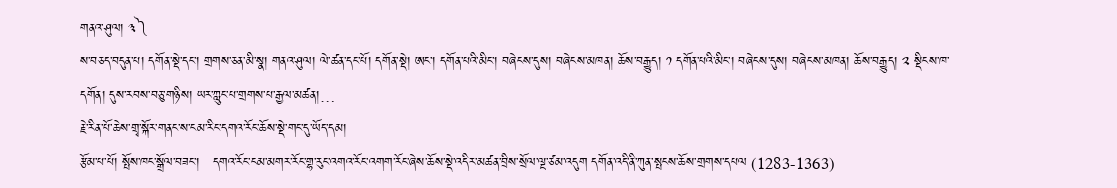གནའ་ཤུལ། ༣༽
ས་བཅད་བདུན་པ། དགོན་སྡེ་དང་། གྲགས་ཅན་མི་སྣ། གནའ་ཤུལ། ལེ་ཚན་དང་པོ། དགོན་སྡེ། ཨང་། དགོན་པའི་མིང་། བཞེངས་དུས། བཞེངས་མཁན། ཆོས་བརྒྱུད། ༡ དགོན་པའི་མིང་། བཞེངས་དུས། བཞེངས་མཁན། ཆོས་བརྒྱུད། ༢ སྡིངས་ཁ་དགོན། དུས་རབས་བཅུ་གཉིས། ཡར་ཀླུང་པ་གྲགས་པ་རྒྱལ་མཚན།…
རྗེ་རིན་པོ་ཆེས་གྲྭ་སྐོར་གནང་ས་ངམ་རིང་དགའ་རོང་ཆོས་སྡེ་གང་དུ་ཡོད་དམ།
རྩོམ་པ་པོ། སྤོས་ཁང་སྒྲོལ་བཟང་།   དགའ་རོང་ངམ་མགར་རོང་གྷ་རུང་འགའ་རོང་འགག་རོང་ཞེས་ཆོས་སྡེ་འདིར་མཚན་བྲིས་སྲོལ་ལྔ་ཙམ་འདུག དགོན་འདི་ནི་ཀུན་སྤངས་ཆོས་གྲགས་དཔལ (1283-1363)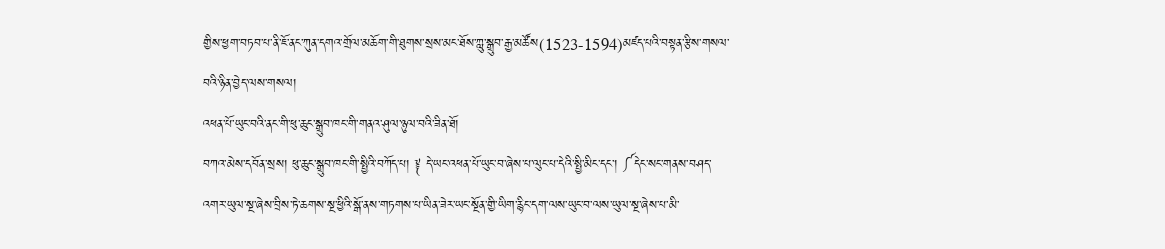གྱིས་ཕྱག་བཏབ་པ་ནི་ཇོ་ནང་ཀུན་དགའ་གྲོལ་མཆོག་གི་ཐུགས་སྲས་མང་ཐོས་ཀླུ་སྒྲུབ་རྒྱ་མཚོས(1523-1594)མཛད་པའི་བསྟན་རྩིས་གསལ་བའི་ཉིན་བྱེད་ལས་གསལ།
འཕན་པོ་ཡུང་བའི་ནང་གི་ཕུ་ཆུང་སྒྲུབ་ཁང་གི་གནའ་ཤུལ་ཉུལ་བའི་ཟིན་ཐོ།
བཀའ་མེས་དབོན་སྲས། ཕུ་ཆུང་སྒྲུབ་ཁང་གི་སྤྱིའི་བཀོད་པ། ༈ དེ་ཡང་འཕན་པོ་ཡུང་བ་ཞེས་པ་ལུང་པ་དེའི་སྤྱི་མིང་དང་། ༼དེང་སང་གནས་བཤད་འགར་ཡུལ་སྔ་ཞེས་བྲིས་ཏེ་ཆགས་སྔ་ཕྱིའི་སྒོ་ནས་གཏགས་པ་ཡིན་ཟེར་ཡང་སྔོན་གྱི་ཡིག་རྙིང་དག་ལས་ཡུང་བ་ལས་ཡུལ་སྔ་ཞེས་པ་མི་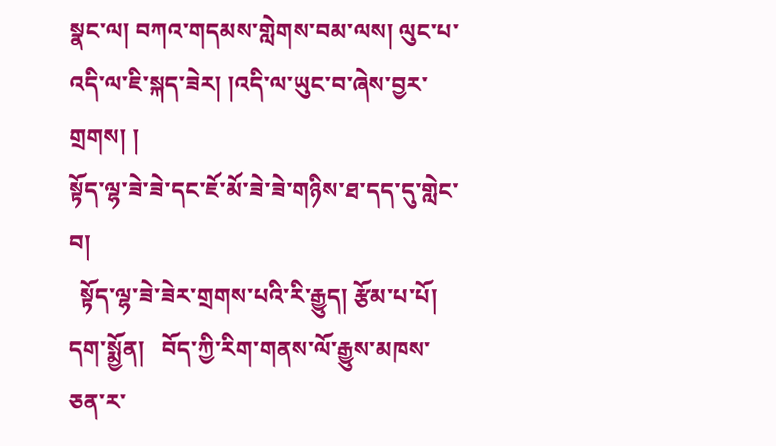སྣང་ལ། བཀའ་གདམས་གླེགས་བམ་ལས། ལུང་པ་འདི་ལ་ཇི་སྐད་ཟེར། །འདི་ལ་ཡུང་བ་ཞེས་བྱར་གྲགས། །
སྟོད་ལྷ་ཟེ་ཟེ་དང་ཇོ་མོ་ཟེ་ཟེ་གཉིས་ཐ་དད་དུ་གླེང་བ།
  སྟོད་ལྷ་ཟེ་ཟེར་གྲགས་པའི་རི་རྒྱུད། རྩོམ་པ་པོ། དག་སྨྱོན།   བོད་ཀྱི་རིག་གནས་ལོ་རྒྱུས་མཁས་ཅན་ར་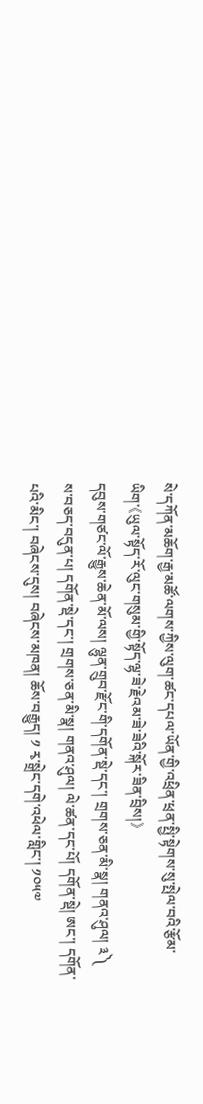སེ་དཀོན་མཆོག་རྒྱ་མཚོ་ལགས་ཀྱིས་ལུག་ཚང་དཔལ་ཡོན་གྱི་འཕྲིན་ཕྲན་སྤྱི་སྟེགས་སུ་སྤེལ་བའི་རྩོམ་ཡིག་《ཡུལ་སྟོད་རོ་ལུང་གསུམ་གྱི་སྟོད་ལྷ་ཟེ་རྗེའམ་ཟེ་ཟེའི་སྐོར་ཟིན་བྲིས།》
དབུས་གཙང་ལོ་རྒྱུས་ཆེན་མོ་ལས། ལྷུན་གྲུབ་རྫོང་གི་དགོན་སྡེ་དང་། གྲགས་ཅན་མི་སྣ། གནའ་ཤུལ། ༣༽
ས་བཅད་བདུན་པ། དགོན་སྡེ་དང་། གྲགས་ཅན་མི་སྣ། གནའ་ཤུལ། ལེ་ཚན་དང་པོ། དགོན་སྡེ། ཨང་། དགོན་པའི་མིང་། བཞེངས་དུས། བཞེངས་མཁན། ཆོས་བརྒྱུད། ༡ རྭ་སྒྲེང་དགེ་འཕེལ་གླིང་། ༡༠༥༧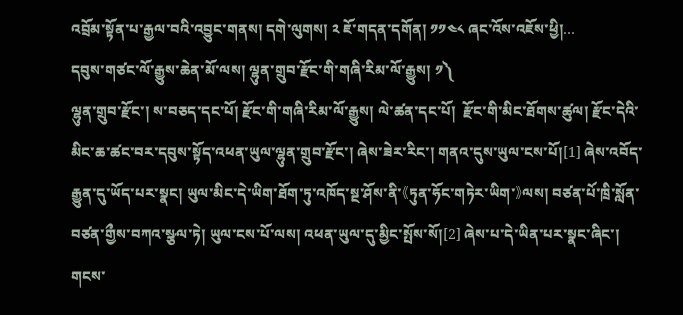འབྲོམ་སྟོན་པ་རྒྱལ་བའི་འབྱུང་གནས། དགེ་ལུགས། ༢ ཇོ་གདན་དགོན། ༡༡༤༨ ཞང་འོས་འཇོས་ཕྱི།…
དབུས་གཙང་ལོ་རྒྱུས་ཆེན་མོ་ལས། ལྷུན་གྲུབ་རྫོང་གི་གཞི་རིམ་ལོ་རྒྱུས། ༡༽
ལྷུན་གྲུབ་རྫོང་། ས་བཅད་དང་པོ། རྫོང་གི་གཞི་རིམ་ལོ་རྒྱུས། ལེ་ཚན་དང་པོ།  རྫོང་གི་མིང་ཐོགས་ཚུལ། རྫོང་དེའི་མིང་ཆ་ཚང་བར་དབུས་སྟོད་འཕན་ཡུལ་ལྷུན་གྲུབ་རྫོང་། ཞེས་ཟེར་རིང་། གནའ་དུས་ཡུལ་ངས་པོ།[1] ཞེས་འབོད་རྒྱུན་དུ་ཡོད་པར་སྣང། ཡུལ་མིང་དེ་ཡིག་ཐོག་ཏུ་འཁོད་སྔ་ཤོས་ནི་《ཏུན་ཧོང་གཏེར་ཡིག་》ལས། བཙན་པོ་ཁྲི་སློན་བཙན་གྱྀས་བཀའ་སྩལ་ཏེ། ཡུལ་ངས་པོ་ལས། འཕན་ཡུལ་དུ་མྱིང་སྤོས་སོ།[2] ཞེས་པ་དེ་ཡིན་པར་སྣང་ཞིང་།
གངས་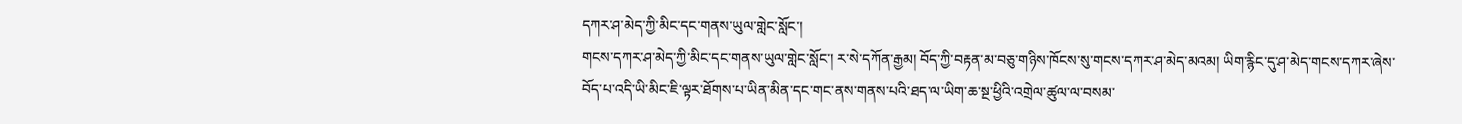དཀར་ཤ་མེད་ཀྱི་མིང་དང་གནས་ཡུལ་གླེང་སློང་།
གངས་དཀར་ཤ་མེད་ཀྱི་མིང་དང་གནས་ཡུལ་གླེང་སློང་། ར་སེ་དཀོན་རྒྱམ། བོད་ཀྱི་བརྟན་མ་བཅུ་གཉིས་ཁོངས་སུ་གངས་དཀར་ཤ་མེད་མའམ། ཡིག་རྙིང་དུ་ཤ་མེད་གངས་དཀར་ཞེས་བོད་པ་འདི་ཡི་མིང་ཇི་ལྟར་ཐོགས་པ་ཡིན་མིན་དང་གང་ནས་གནས་པའི་ཐད་ལ་ཡིག་ཆ་སྔ་ཕྱིའི་འགྲེལ་ཚུལ་ལ་བསམ་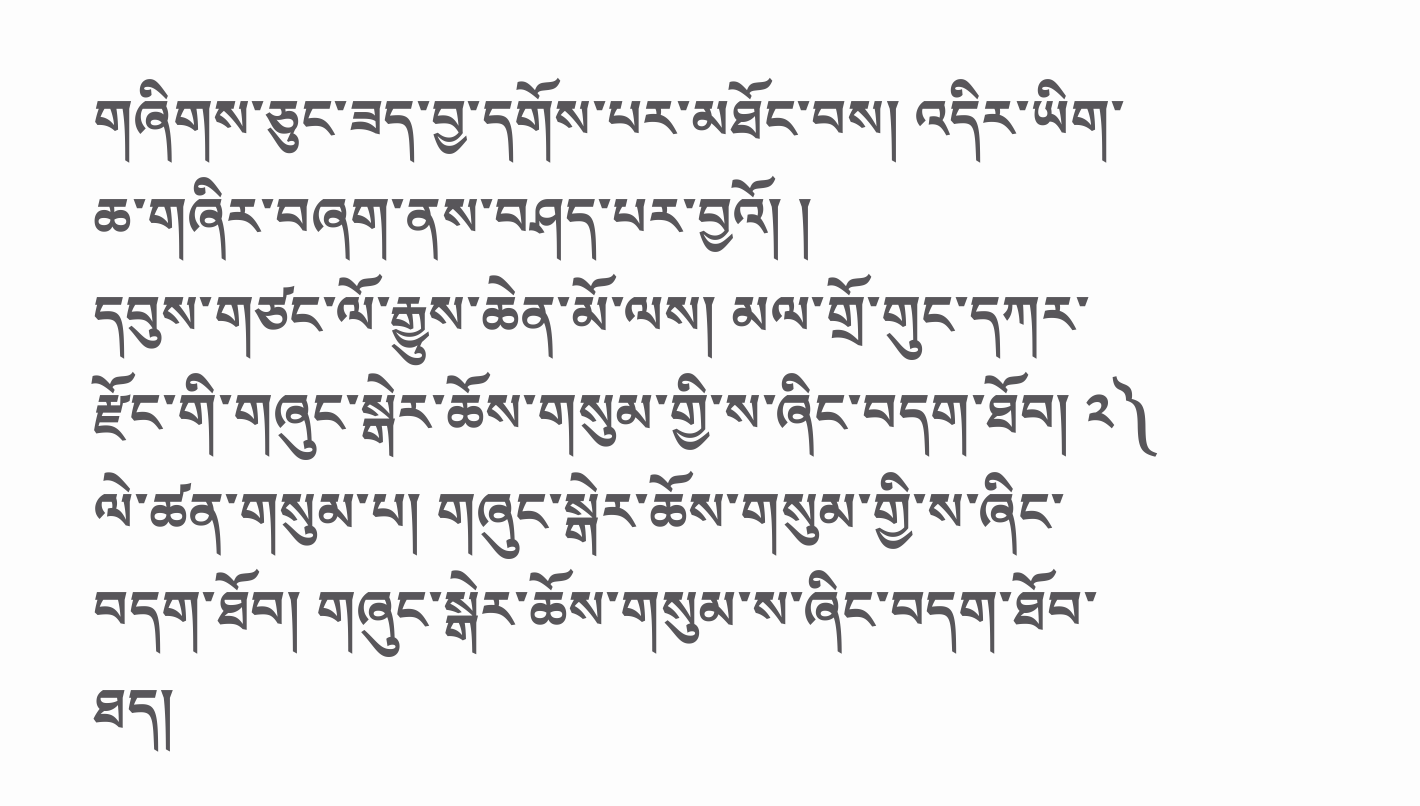གཞིགས་ཅུང་ཟད་བྱ་དགོས་པར་མཐོང་བས། འདིར་ཡིག་ཆ་གཞིར་བཞག་ནས་བཤད་པར་བྱའོ། །
དབུས་གཙང་ལོ་རྒྱུས་ཆེན་མོ་ལས། མལ་གྲོ་གུང་དཀར་རྫོང་གི་གཞུང་སྒེར་ཆོས་གསུམ་གྱི་ས་ཞིང་བདག་ཐོབ། ༢༽
ལེ་ཚན་གསུམ་པ། གཞུང་སྒེར་ཆོས་གསུམ་གྱི་ས་ཞིང་བདག་ཐོབ། གཞུང་སྒེར་ཆོས་གསུམ་ས་ཞིང་བདག་ཐོབ་ཐད།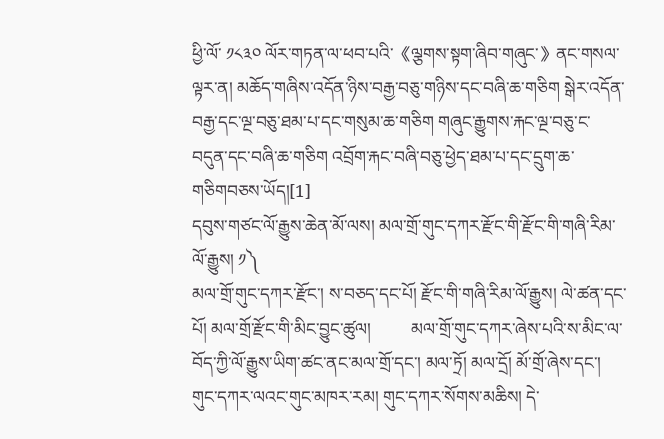ཕྱི་ལོ་ ༡༨༣༠ ལོར་གཏན་ལ་ཕབ་པའི་《ལྕགས་སྟག་ཞིབ་གཞུང་》ནང་གསལ་ལྟར་ན། མཆོད་གཞིས་འདོན་ཉིས་བརྒྱ་བཅུ་གཉིས་དང་བཞི་ཆ་གཅིག སྒེར་འདོན་བརྒྱ་དང་ལྔ་བཅུ་ཐམ་པ་དང་གསུམ་ཆ་གཅིག གཞུང་རྒྱུགས་རྐང་ལྔ་བཅུ་ང་བདུན་དང་བཞི་ཆ་གཅིག འབྲོག་རྐང་བཞི་བཅུ་ཕྱེད་ཐམ་པ་དང་དྲུག་ཆ་གཅིགབཅས་ཡོད།[1]
དབུས་གཙང་ལོ་རྒྱུས་ཆེན་མོ་ལས། མལ་གྲོ་གུང་དཀར་རྫོང་གི་རྫོང་གི་གཞི་རིམ་ལོ་རྒྱུས། ༡༽
མལ་གྲོ་གུང་དཀར་རྫོང་། ས་བཅད་དང་པོ། རྫོང་གི་གཞི་རིམ་ལོ་རྒྱུས། ལེ་ཚན་དང་པོ། མལ་གྲོ་རྫོང་གི་མིང་བྱུང་ཚུལ།         མལ་གྲོ་གུང་དཀར་ཞེས་པའི་ས་མིང་ལ་བོད་ཀྱི་ལོ་རྒྱུས་ཡིག་ཚང་ནང་མལ་གྲོ་དང་། མལ་ཏྲོ། མལ་དྲོ། མོ་གྲོ་ཞེས་དང་། གུང་དཀར་ལའང་གུང་མཁར་རམ། གུང་དཀར་སོགས་མཆིས། དེ་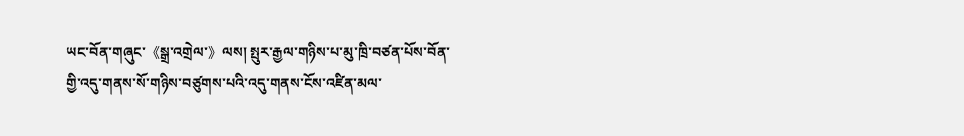ཡང་བོན་གཞུང་《སྒྲ་འགྲེལ་》ལས། སྤུར་རྒྱལ་གཉིས་པ་མུ་ཁྲི་བཙན་པོས་བོན་གྱི་འདུ་གནས་སོ་གཉིས་བཙུགས་པའི་འདུ་གནས་ངོས་འཛིན་མལ་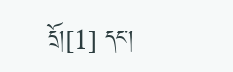དྲོ།[1] དང་།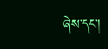ཞེས་དང་།